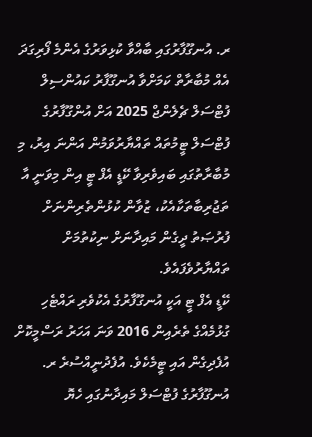ރ. އުނގޫފާރުގައި ބާއްވާ ކުޅިވަރުގެ އެންމެ ފޯރިގަދަ އެއް މުބާރާތް ކަމަށްވާ އުނގޫފާރު ކައުންސިލް ފުޓްސަލް ޗެލެންޖް 2025 އަށް އުންގޫފާރުގެ ފުޓްސަލް ޓީމުތައް ތައްޔާރުވަމުން އަންނަ އިރު، މި މުބާރާތުގައި ބައިވެރިވާ ކޭޑީ އެފް ޓީ އިން މިވަނީ އާ ތަޖުރިބާތަކާއެކު، ޒުވާން ކުޅުންތެރިންނަށް ފުރުޞަތު ދީގެން މައިދާނަށް ނިކުތުމަށް ތައްޔާރުވެފައެވެ.
ކޭޑީ އެފް ޓީ އަކީ އުނގޫފާރުގެ އެކުވެރި ރައްޓެހި ގުޅުމެއްގެ ތެރެއިން 2016 ވަނަ އަހަރު ރަސްމީކޮށް އުފެދިގެން އައި ޓީމެކެވެ. އުފެދުނީއްސުރެ ރ. އުނގޫފާރުގެ ފުޓްސަލް މައިދާނުގައި ހެޔޮ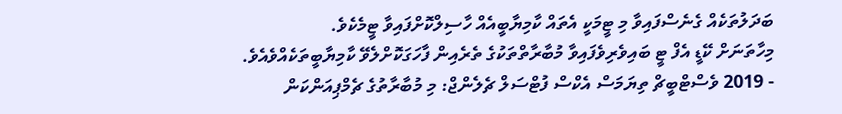ބަދަލުތަކެއް ގެނެސްފައިވާ މި ޓީމަކީ އެތައް ކާމިޔާބީއެއް ހާސިލްކޮށްފައިވާ ޓީމެކެވެ.
މިހާތަނަށް ކޭޑީ އެފް ޓީ ބައިވެރިވެފައިވާ މުބާރާތްތަކުގެ ތެރެއިން ފާހަގަކޮށްލެވޭ ކާމިޔާބީތަކެއްވެއެވެ.
- 2019 ވެސްޓްބީޗް ތިޔަމަސް އެކްސް ފުޓްސަލް ޗެލެންޖް: މި މުބާރާތުގެ ޗެމްޕިއަންކަން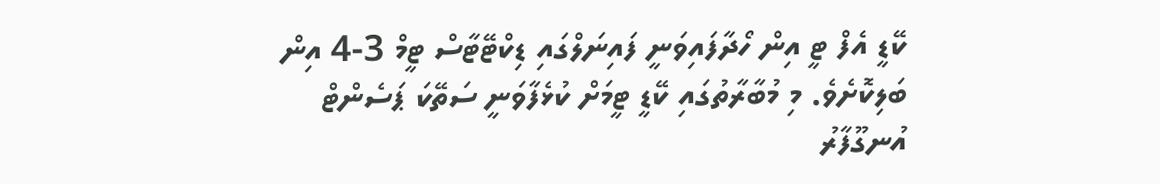ކޭޑީ އެފް ޓީ އިން ހޯދާފައިވަނީ ފައިނަލްގައި ޑިކްޓޭޓާސް ޓީމް 3-4 އިން ބަލިކޮށެވެ. މި މުބާރާތުގައި ކޭޑީ ޓީމަށް ކުޅެފާވަނީ ސަތޭކަ ޕަސެންޓް އުނގޫފާރު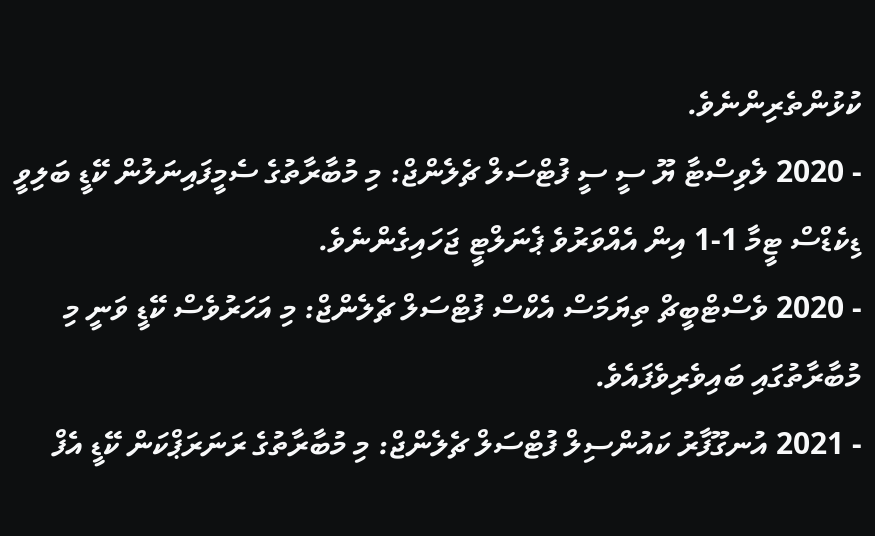ކުޅުންތެރިންނެވެ.
- 2020 ލެވިސްޓާ ޔޫ ސީ ސީ ފުޓްސަލް ޗެލެންޖް: މި މުބާރާތުގެ ސެމީފައިނަލުން ކޭޑީ ބަލިވީ ޑިކެޑްސް ޓީމާ 1-1 އިން އެއްވަރުވެ ޕެނަލްޓީ ޖަހައިގެންނެވެ.
- 2020 ވެސްޓްބީޗް ތިޔަމަސް އެކްސް ފުޓްސަލް ޗެލެންޖް: މި އަހަރުވެސް ކޭޑީ ވަނީ މި މުބާރާތުގައި ބައިވެރިވެފައެވެ.
- 2021 އުނގޫފާރު ކައުންސިލް ފުޓްސަލް ޗެލެންޖް: މި މުބާރާތުގެ ރަނަރަޕްކަން ކޭޑީ އެފް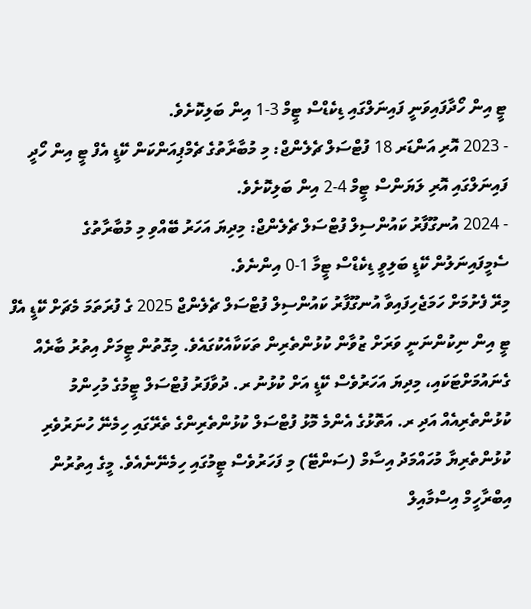ޓީ އިން ހޯދާފައިވަނީ ފައިނަލްގައި ޑިކެޑްސް ޓީމް 3-1 އިން ބަލިކޮށެވެ.
- 2023 އޮރި އަންޑަރ 18 ފުޓްސަލް ޗެލެންޖް: މި މުބާރާތުގެ ޗެމްޕިއަންކަން ކޭޑީ އެފް ޓީ އިން ހޯދީ ފައިނަލްގައި އޮރި ލަޔަންސް ޓީމް 4-2 އިން ބަލިކޮށެވެ.
- 2024 އުނގޫފާރު ކައުންސިލް ފުޓްސަލް ޗެލެންޖް: މިދިޔަ އަހަރު ބޭއްވި މި މުބާރާތުގެ ސެމީފައިނަލުން ކޭޑީ ބަލިވީ ޑިކެޑްސް ޓީމާ 1-0 އިންނެވެ.
މިރޭ ފެށުމަށް ހަމަޖެހިފައިވާ އުނގޫފާރު ކައުންސިލް ފުޓްސަލް ޗެލެންޖް 2025 ގެ ފުރަތަމަ މެޗަށް ކޭޑީ އެފް ޓީ އިން ނިކުންނަނީ ވަރަށް ޒުވާން ކުޅުންތެރިން ތަކަކާއެކުގައެވެ. މިގޮތުން ޓީމަށް އިތުރު ބާރެއް ގެނައުމަށްޓަކައި، މިދިޔަ އަހަރުވެސް ކޭޑީ އަށް ކުޅުނު ރ. ދުވާފަރު ފުޓްސަލް ޓީމުގެ މުހިންމު ކުޅުންތެރިއެއް އަދި ރ. އަތޮޅުގެ އެންމެ މޮޅު ފުޓްސަލް ކުޅުންތެރިންގެ ތެރޭގައި ހިމެނޭ ހުނަރުވެރި ކުޅުންތެރިޔާ މުހައްމަދު އިސާމް (ސަންޓޭ) މި ފަހަރުވެސް ޓީމުގައި ހިމެނޭނެއެވެ. މީގެ އިތުރުން އިބްރާހީމް އިސްމާއިލް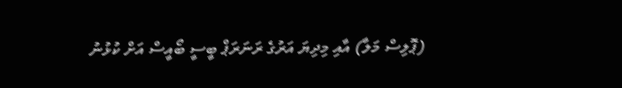(ޕޮލިސް މަލާ) އާއި މިދިޔަ އަރުގެ ރަނަރަޕް ބީސީ ބޯއީސް އަށް ކުޅުނު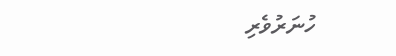ހުނަރުވެރި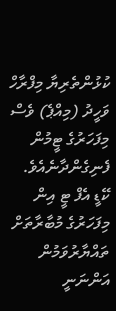ކުޅުންތެރިޔާ މިފްރާހް ވަހީދު (މިއްޕެ) ވެސް މިފަހަރުގެ ޓީމުން ފެނިގެންދާނެއެވެ.
ކޭޑީ އެފް ޓީ އިން މިފަހަރުގެ މުބާރާތަށް ތައްޔާރުވަމުން އަންނަނީ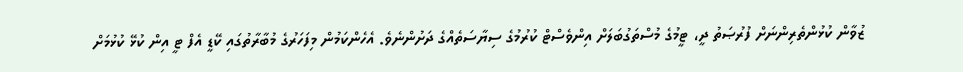ޒުވާން ކުޅުންތެރިންނަށް ފުރުޞަތު ދީ، ޓީމުގެ މުސްތަގުބަލަށް އިންވެސްޓް ކުރުމުގެ ސިޔާސަތެއްގެ ދަށުންނެވެ. އެހެންކަމުން މިފަހަރުގެ މުބާރާތުގައި ކޭޑީ އެފް ޓީ އިން ކުޅޭ ކުޅުމަށް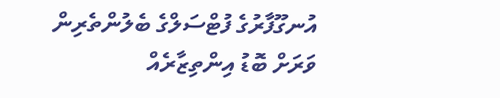އުނގޫފާރުގެ ފުޓްސަލްގެ ބެލުންތެރިން ވަރަށް ބޮޑު އިންތިޒާރެއް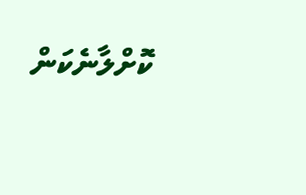ކޮށްލާނެކަން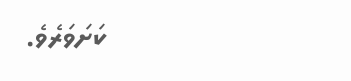ކަށަވަރެވެ.